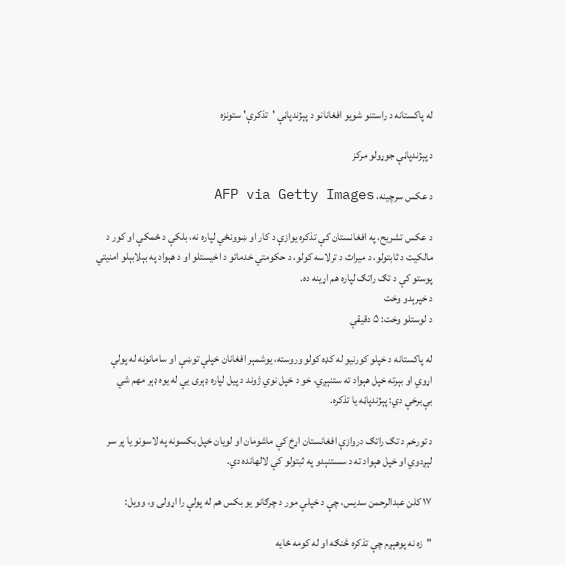له پاکستانه د راستنو شویو افغانانو د پېژندپاڼې 'تذکرې' ستونزه

د پېژندپاڼې جوړولو مرکز

د عکس سرچینه، AFP via Getty Images

د عکس تشریح، په افغانستان کې تذکره یوازې د کار او ښوونځي لپاره نه، بلکې د ځمکې او کور د مالکیت د ثابتولو، د میراث د ترلاسه کولو، د حکومتي خدماتو د اخیستلو او د هېواد په بېلابېلو امنیتي پوستو کې د تګ راتګ لپاره هم اړینه ده.
د خپرېدو وخت
د لوستلو وخت: ۵ دقیقې

له پاکستانه د خپلو کورنیو له کډه کولو وروسته، یوشمېر افغانان خپلې توښې او سامانونه له پولې اړوي او بېرته خپل هېواد ته ستنېږي، خو د خپل نوي ژوند د پیل لپاره ډېری یې له یوه ډېر مهم شي بې‌برخې دي: پېژندپاڼه یا تذکره.

د تورخم د تګ راتګ دروازې افغانستان اړخ کې ماشومان او لویان خپل بکسونه په لاسونو یا پر سر لېږدوي او خپل هېواد ته د سستنېدو په ثبتولو کې لالهانده دي.

۱۷ کلن عبدالرحمن سدیس، چې د خپلې مور د چرګانو یو بکس هم له پولې را اړولی و، وویل:

"زه نه پوهېږم چې تذکره څنګه او له کومه ځایه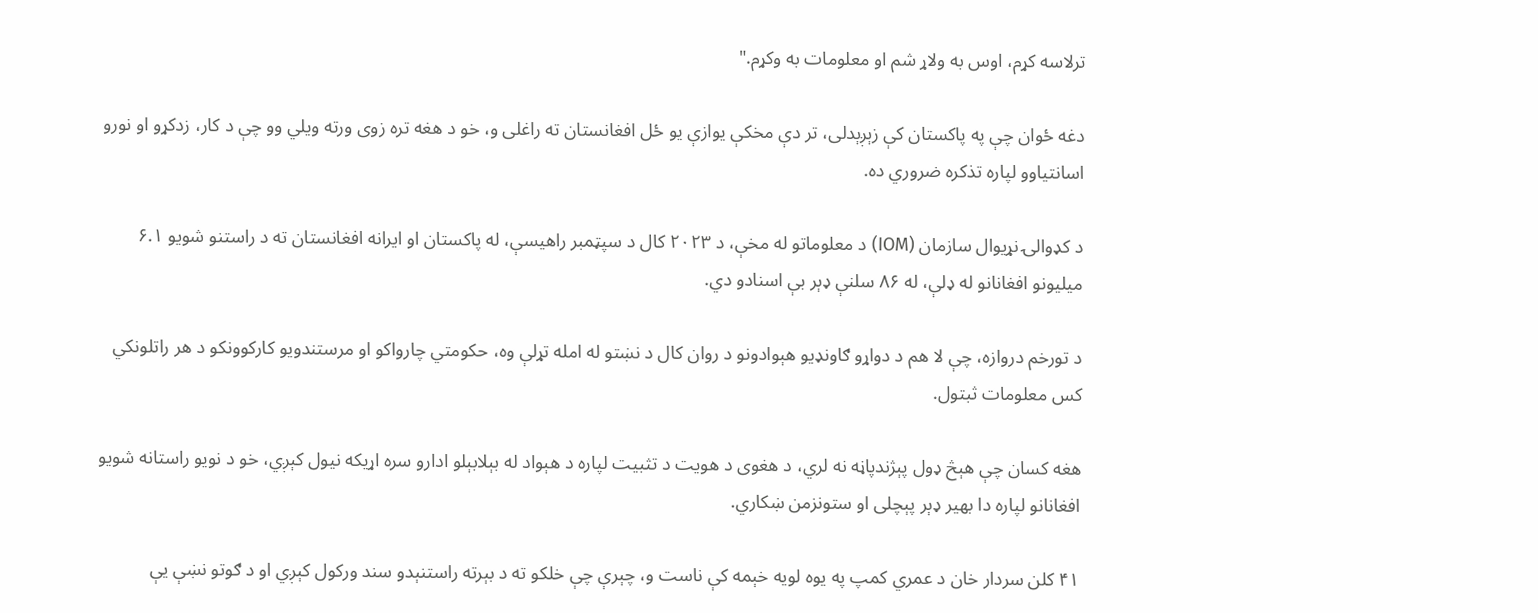ترلاسه کړم، اوس به ولاړ شم او معلومات به وکړم."

دغه ځوان چې په پاکستان کې زېږېدلی، تر دې مخکې یوازې یو ځل افغانستان ته راغلی و، خو د هغه تره زوی ورته ویلي وو چې د کار، زدکړو او نورو اسانتیاوو لپاره تذکره ضروري ده.

د کډوالۍ نړیوال سازمان (IOM) د معلوماتو له مخې، د ۲۰۲۳ کال د سپټمبر راهیسې، له پاکستان او ایرانه افغانستان ته د راستنو شویو ۶.۱ میلیونو افغانانو له ډلې، له ۸۶ سلنې ډېر بې اسنادو دي.

د تورخم دروازه، چې لا هم د دواړو ګاونډیو هېوادونو د روان کال د نښتو له امله تړلې وه، حکومتي چارواکو او مرستندویو کارکوونکو د هر راتلونکي کس معلومات ثبتول.

هغه کسان چې هېڅ ډول پېژندپاڼه نه لري، د هغوی د هویت د تثبیت لپاره د هېواد له بېلابېلو ادارو سره اړیکه نیول کېږي، خو د نویو راستانه شویو افغانانو لپاره دا بهیر ډېر پېچلی او ستونزمن ښکاري.

۴۱ کلن سردار خان د عمري کمپ په یوه لویه خېمه کې ناست و، چېرې چې خلکو ته د بېرته راستنېدو سند ورکول کېږي او د ګوتو نښې یې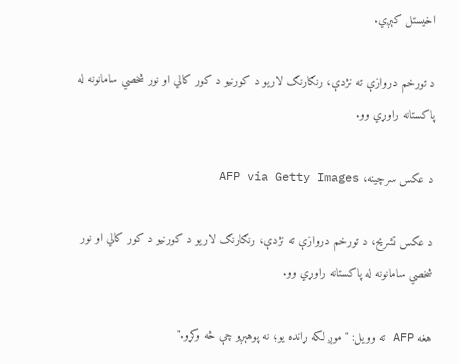اخیستل کېږي.

د تورخم دروازې ته نژدې، رنګارنګ لاریو د کورنیو د کور کالي او نور شخصي سامانونه له پاکستانه راوړي وو.

د عکس سرچینه، AFP via Getty Images

د عکس تشریح، د تورخم دروازې ته نژدې، رنګارنګ لاریو د کورنیو د کور کالي او نور شخصي سامانونه له پاکستانه راوړي وو.

هغه AFP ته وویل: "موږ لکه ړانده یو؛ نه پوهېږو چې څه وکړو."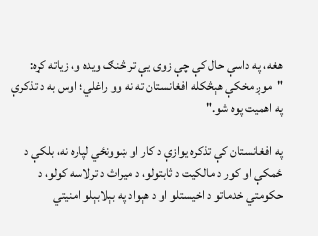هغه، په داسې حال کې چې زوی یې تر څنګ ویده و، زیاته کړه: "موږ مخکې هېڅکله افغانستان ته نه وو راغلي؛ اوس به د تذکرې په اهمیت پوه شو."

په افغانستان کې تذکره یوازې د کار او ښوونځي لپاره نه، بلکې د ځمکې او کور د مالکیت د ثابتولو، د میراث د ترلاسه کولو، د حکومتي خدماتو د اخیستلو او د هېواد په بېلابېلو امنیتي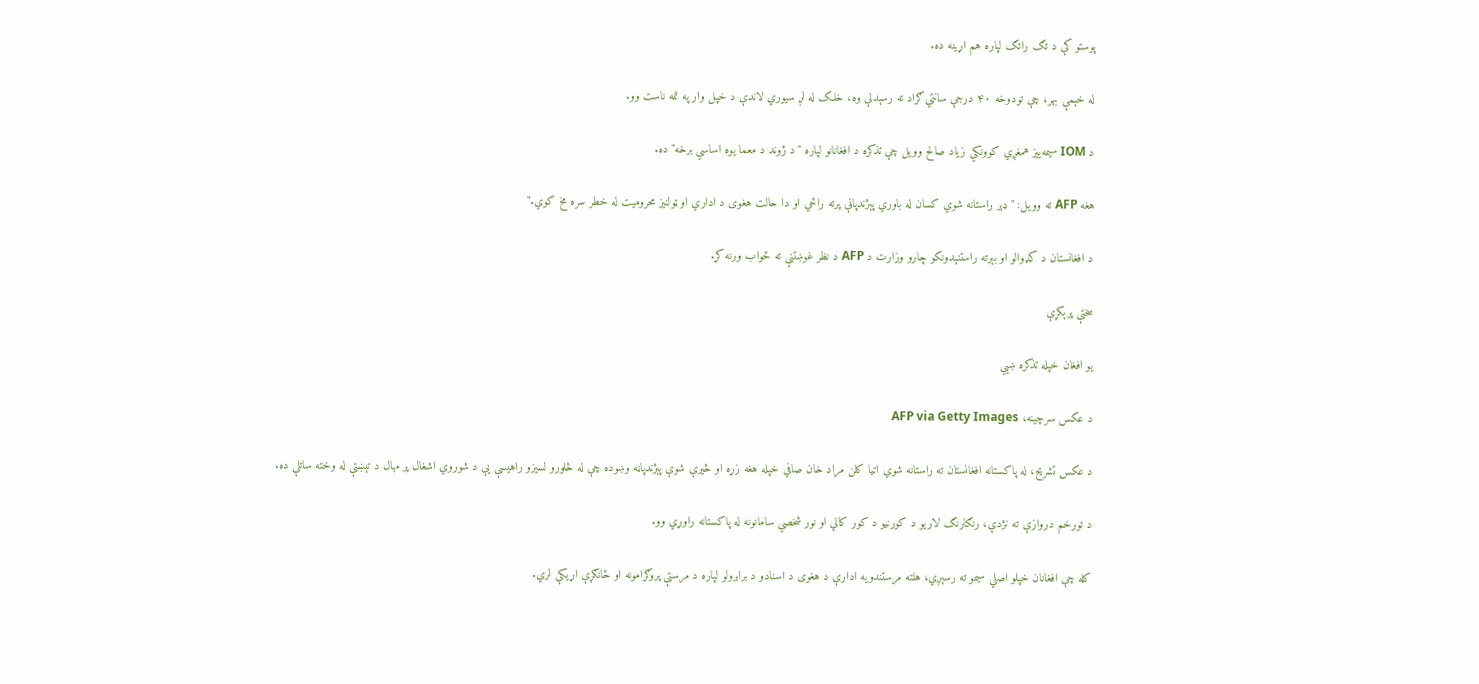پوستو کې د تګ راتګ لپاره هم اړینه ده.

له خېمې بهر، چې تودوخه ۴۰ درجې سانتي‌ګراد ته رسېدلې وه، خلک له لږ سیوري لاندې د خپل وار په تمه ناست وو.

د IOM سیمه‌ییز همغږي کوونکي زیاد صالح وویل چې تذکره د افغانانو لپاره "د ژوند د معما یوه اساسي برخه" ده.

هغه AFP ته وویل: "ډېر راستانه شوي کسان له باوري پېژندپاڼې پرته راځي او دا حالت هغوی د اداري او ټولنیز محرومیت له خطر سره مخ کوي."

د افغانستان د کډوالو او بېرته راستنېدونکو چارو وزارت د AFP د نظر غوښتنې ته ځواب ورنه کړ.

سختې پرېکړې

یو افغان خپله تذکره ښيي

د عکس سرچینه، AFP via Getty Images

د عکس تشریح، له پاکستانه افغانستان ته راستانه شوي اتیا کلن مراد خان صافي خپله هغه زړه او څیرې شوې پېژندپاڼه وښوده چې له څلورو لسیزو راهیسې یې د شوروي اشغال پر مهال د تېښتې له وخته ساتلې ده.

د تورخم دروازې ته نژدې، رنګارنګ لاریو د کورنیو د کور کالي او نور شخصي سامانونه له پاکستانه راوړي وو.

کله چې افغانان خپلو اصلي سیمو ته رسېږي، هلته مرستندویه ادارې د هغوی د اسنادو د برابرولو لپاره د مرستې پروګرامونه او ځانګړې اړیکې لري.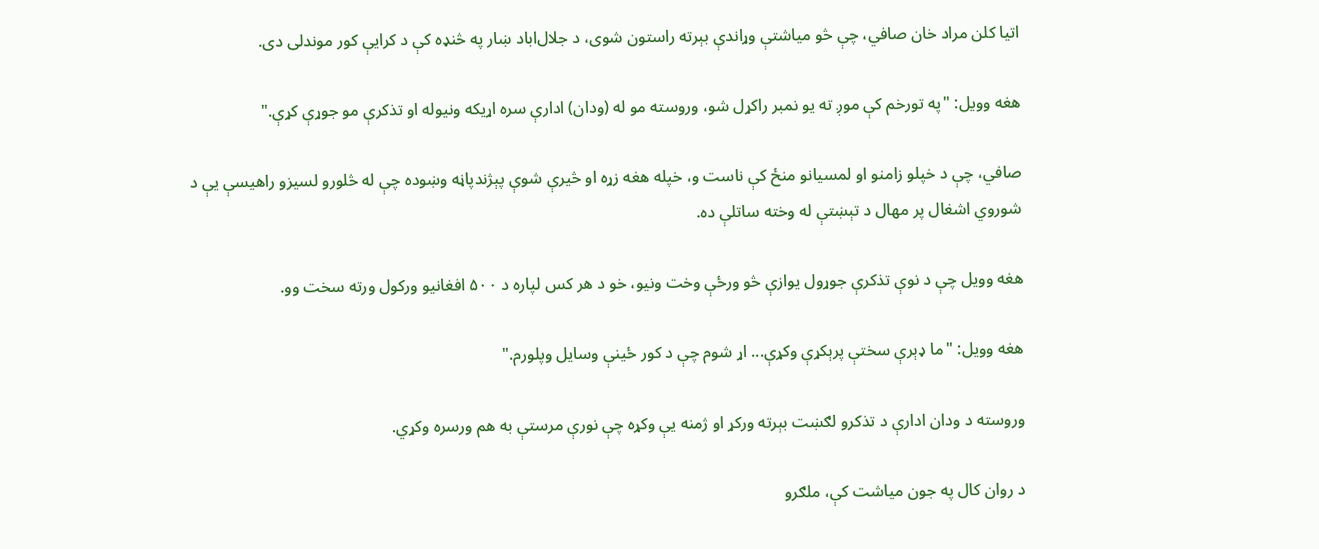اتیا کلن مراد خان صافي، چې څو میاشتې وړاندې بېرته راستون شوی، د جلال‌اباد ښار په څنډه کې د کرایې کور موندلی دی.

هغه وویل: "په تورخم کې موږ ته یو نمبر راکړل شو، وروسته مو له (ودان) ادارې سره اړیکه ونیوله او تذکرې مو جوړې کړې."

صافي، چې د خپلو زامنو او لمسیانو منځ کې ناست و، خپله هغه زړه او څیرې شوې پېژندپاڼه وښوده چې له څلورو لسیزو راهیسې یې د شوروي اشغال پر مهال د تېښتې له وخته ساتلې ده.

هغه وویل چې د نوې تذکرې جوړول یوازې څو ورځې وخت ونیو، خو د هر کس لپاره د ۵۰۰ افغانیو ورکول ورته سخت وو.

هغه وویل: "ما ډېرې سختې پرېکړې وکړې... اړ شوم چې د کور ځینې وسایل وپلورم."

وروسته د ودان ادارې د تذکرو لګښت بېرته ورکړ او ژمنه یې وکړه چې نورې مرستې به هم ورسره وکړي.

د روان کال په جون میاشت کې، ملګرو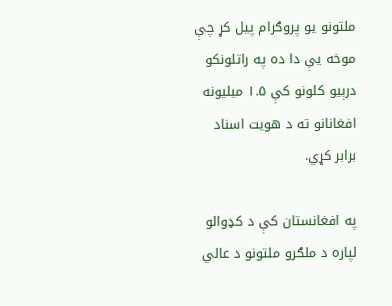ملتونو یو پروګرام پیل کړ چې موخه یې دا ده په راتلونکو درېیو کلونو کې ۱.۵ میلیونه افغانانو ته د هویت اسناد برابر کړي.

په افغانستان کې د کډوالو لپاره د ملګرو ملتونو د عالي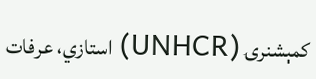کمېشنرۍ (UNHCR) استازي، عرفات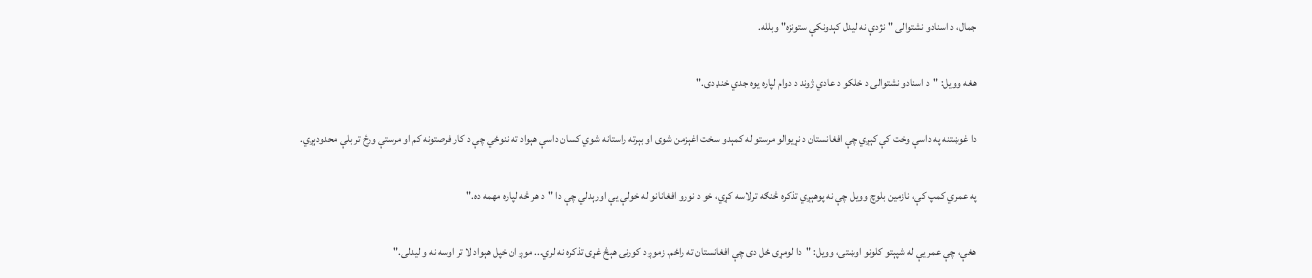جمال، د اسنادو نشتوالی "نژدې نه لیدل کېدونکې ستونزه" وبلله.

هغه وویل: "د اسنادو نشتوالی د خلکو د عادي ژوند د دوام لپاره یوه جدي خنډ دی."

دا غوښتنه په داسې وخت کې کېږي چې افغانستان د نړیوالو مرستو له کمېدو سخت اغېزمن شوی او بېرته راستانه شوي کسان داسې هېواد ته ننوځي چې د کار فرصتونه کم او مرستې ورځ تر بلې محدودېږي.

په عمري کمپ کې، نازمین بلوچ وویل چې نه پوهېږي تذکره څنګه ترلاسه کړي، خو د نورو افغانانو له خولې یې اورېدلي چې دا "د هر څه لپاره مهمه ده."

هغې، چې عمر یې له شپېتو کلونو اوښتی، وویل: "دا لومړی ځل دی چې افغانستان ته راځم. زموږ د کورنۍ هېڅ غړی تذکره نه لري... موږ ان خپل هېواد لا تر اوسه نه و لیدلی."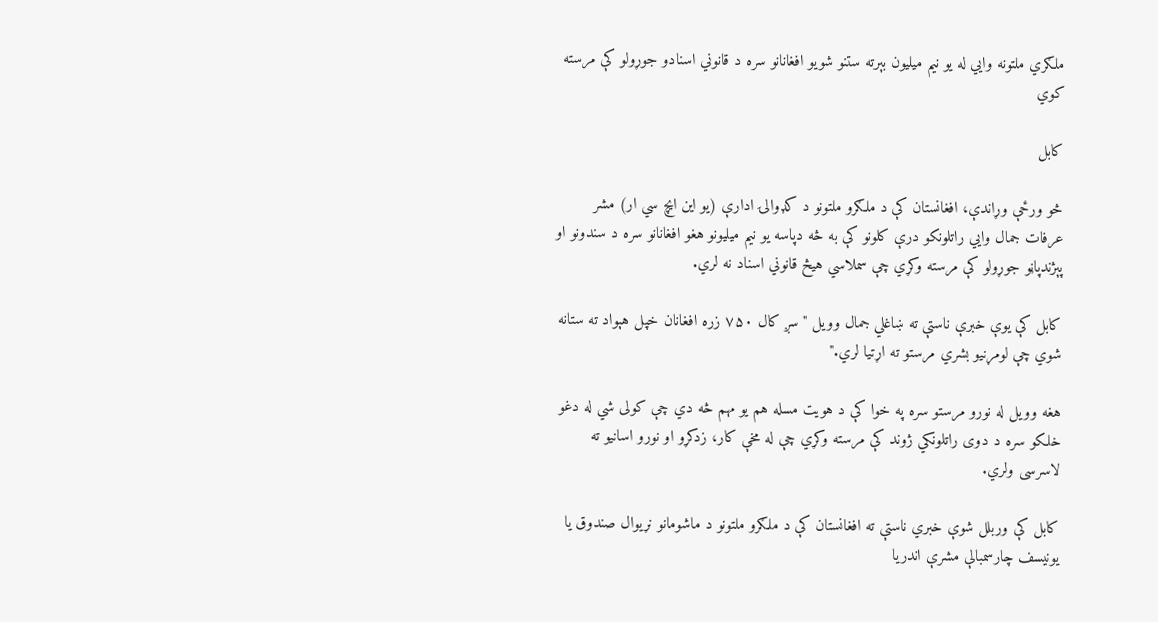ملګري ملتونه وايي له یو نیم میلیون بېرته ستنو شویو افغانانو سره د قانوني اسنادو جوړولو کې مرسته کوي

کابل

څو ورځې وړاندې، افغانستان کې د ملګرو ملتونو د کډوالۍ ادارې (یو این ایچ سي ار) مشر عرفات جمال وايي راتلونکو درې کلونو کې به څه دپاسه یو نیم میلیونو هغو افغانانو سره د سندونو او پېژندپاڼو جوړولو کې مرسته وکړي چې سملاسي هیڅ قانوني اسناد نه لري.

کابل کې یوې خبرې ناستې ته ښاغلي جمال وویل "سږ کال ۷۵۰ زره افغانان خپل هېواد ته ستانه شوي چې لومړنیو بشري مرستو ته اړتیا لري."

هغه وویل له نورو مرستو سره په خوا کې د هویت مسله هم یو مهم څه دي چې کولی شي له دغو خلکو سره د دوی راتلونکي ژوند کې مرسته وکړي چې له مخې کار، زدکړو او نورو اسانیو ته لاسرسی ولري.

کابل کې وربلل شوې خبري ناستې ته افغانستان کې د ملګرو ملتونو د ماشومانو نړیوال صندوق یا یونیسف چارسمبالې مشرې اندریا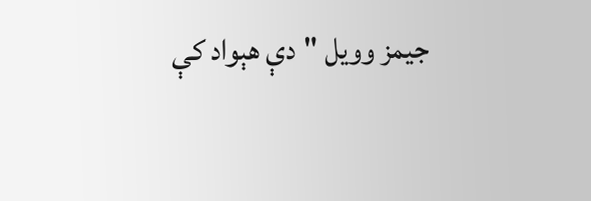جیمز وویل "دې هېواد کې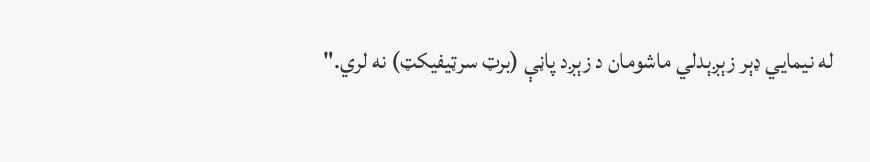له نیمايي ډېر زېږېدلي ماشومان د زېږد پاڼې (برټ سرټيفیکټ) نه لري."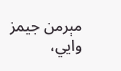مېرمن جیمز وايي،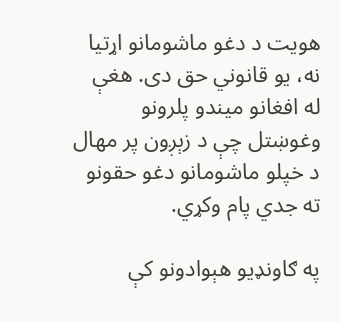هویت د دغو ماشومانو اړتیا نه، یو قانوني حق دی. هغې له افغانو میندو پلرونو وغوښتل چې د زېږون پر مهال د خپلو ماشومانو دغو حقونو ته جدي پام وکړي.

په ګاونډیو هېوادونو کې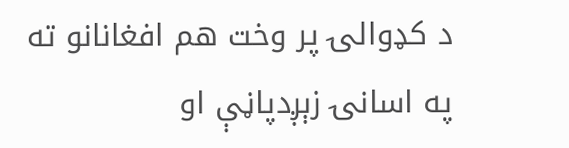د کډوالۍ پر وخت هم افغانانو ته په اسانۍ زېږدپاڼې او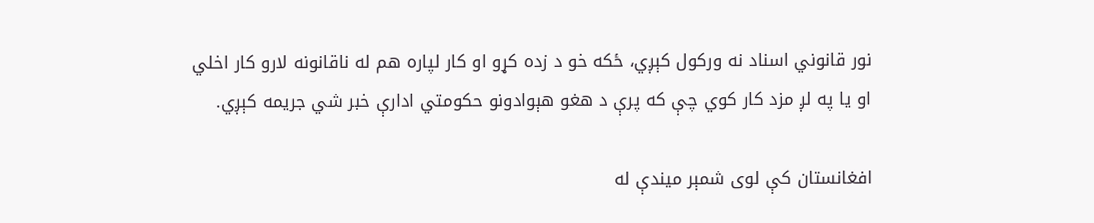نور قانوني اسناد نه ورکول کېږي، ځکه خو د زده کړو او کار لپاره هم له ناقانونه لارو کار اخلي او یا په لږ مزد کار کوي چې که پرې د هغو هېوادونو حکومتي ادارې خبر شي جریمه کېږي.

افغانستان کې لوی شمېر میندې له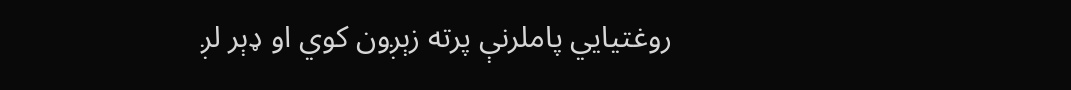روغتیايي پاملرنې پرته زېږون کوي او ډېر لږ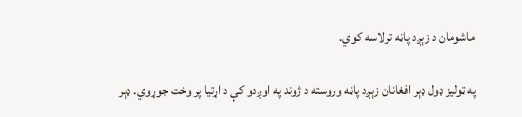ماشومان د زېږد پاڼه ترلاسه کوي.

په ټولیز ډول ډېر افغانان زېږد پاڼه وروسته د ژوند په اوږدو کې د اړتیا پر وخت جوړوي. ډېر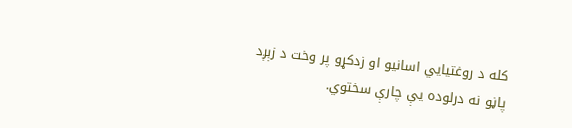کله د روغتیايي اسانیو او زدکړو پر وخت د زېږد پاڼو نه درلوده یې چارې سختوي.